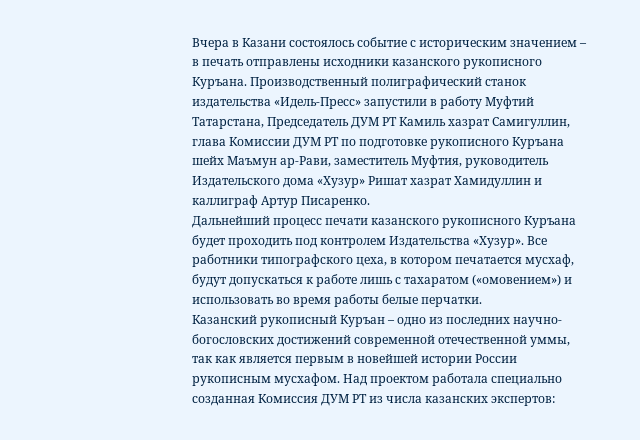Вчера в Казани состоялось событие с историческим значением – в печать отправлены исходники казанского рукописного Куръана. Производственный полиграфический станок издательства «Идель-Пресс» запустили в работу Муфтий Татарстана, Председатель ДУМ РТ Камиль хазрат Самигуллин, глава Комиссии ДУМ РТ по подготовке рукописного Куръана шейх Маъмун ар-Рави, заместитель Муфтия, руководитель Издательского дома «Хузур» Ришат хазрат Хамидуллин и каллиграф Артур Писаренко.
Дальнейший процесс печати казанского рукописного Куръана будет проходить под контролем Издательства «Хузур». Все работники типографского цеха, в котором печатается мусхаф, будут допускаться к работе лишь с тахаратом («омовением») и использовать во время работы белые перчатки.
Казанский рукописный Куръан – одно из последних научно-богословских достижений современной отечественной уммы, так как является первым в новейшей истории России рукописным мусхафом. Над проектом работала специально созданная Комиссия ДУМ РТ из числа казанских экспертов: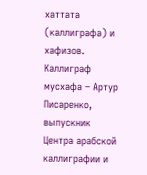хаттата (каллиграфа) и хафизов. Каллиграф мусхафа – Артур Писаренко, выпускник Центра арабской каллиграфии и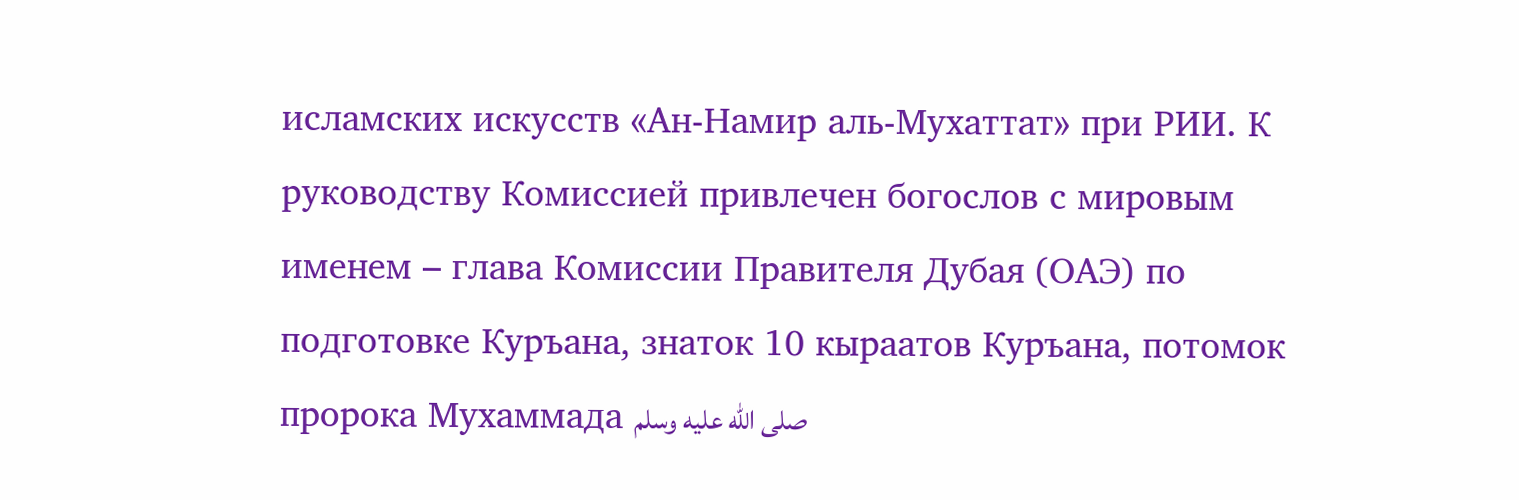исламских искусств «Ан-Намир аль-Мухаттат» при РИИ. К руководству Комиссией привлечен богослов с мировым именем – глава Комиссии Правителя Дубая (ОАЭ) по подготовке Куръана, знаток 10 кыраатов Куръана, потомок пророка Мухаммада صلى الله عليه وسلم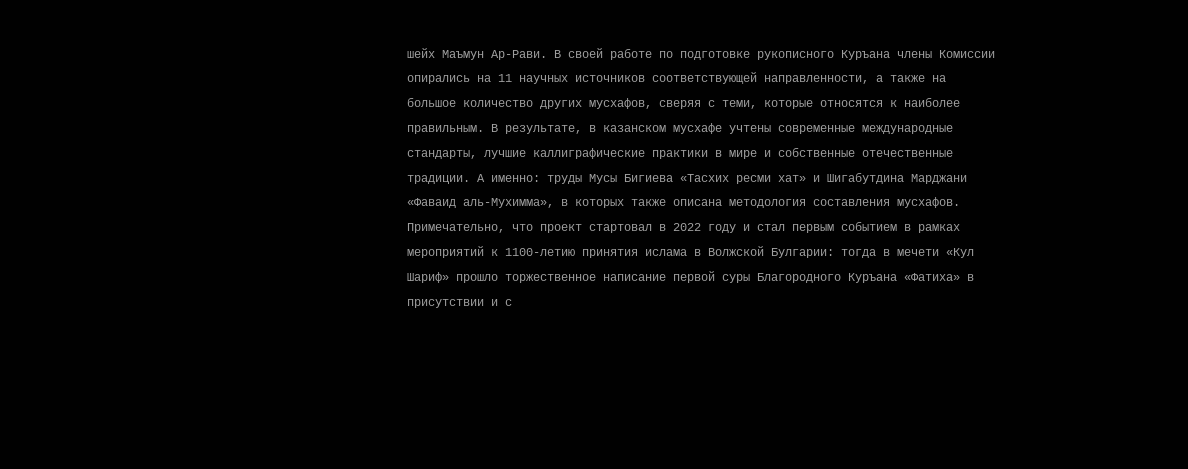шейх Маъмун Ар-Рави. В своей работе по подготовке рукописного Куръана члены Комиссии опирались на 11 научных источников соответствующей направленности, а также на большое количество других мусхафов, сверяя с теми, которые относятся к наиболее правильным. В результате, в казанском мусхафе учтены современные международные стандарты, лучшие каллиграфические практики в мире и собственные отечественные традиции. А именно: труды Мусы Бигиева «Тасхих ресми хат» и Шигабутдина Марджани «Фаваид аль-Мухимма», в которых также описана методология составления мусхафов.
Примечательно, что проект стартовал в 2022 году и стал первым событием в рамках мероприятий к 1100-летию принятия ислама в Волжской Булгарии: тогда в мечети «Кул Шариф» прошло торжественное написание первой суры Благородного Куръана «Фатиха» в присутствии и с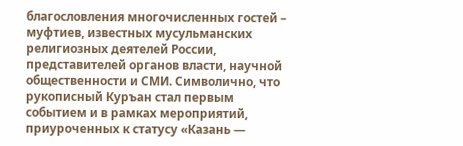благословления многочисленных гостей – муфтиев, известных мусульманских религиозных деятелей России, представителей органов власти, научной общественности и СМИ. Символично, что рукописный Куръан стал первым событием и в рамках мероприятий, приуроченных к статусу «Казань —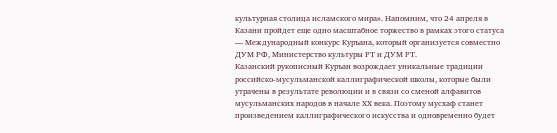культурная столица исламского мира». Напомним, что 24 апреля в Казани пройдет еще одно масштабное торжество в рамках этого статуса — Международный конкурс Куръана, который организуется совместно ДУМ РФ, Министерство культуры РТ и ДУМ РТ.
Казанский рукописный Куръан возрождает уникальные традиции российско-мусульманской каллиграфической школы, которые были утрачены в результате революции и в связи со сменой алфавитов мусульманских народов в начале ХХ века. Поэтому мусхаф станет произведением каллиграфического искусства и одновременно будет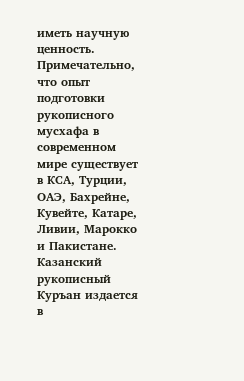иметь научную ценность.
Примечательно, что опыт подготовки рукописного мусхафа в современном мире существует в КСА, Турции, ОАЭ, Бахрейне, Кувейте, Катаре, Ливии, Марокко и Пакистане.
Казанский рукописный Куръан издается в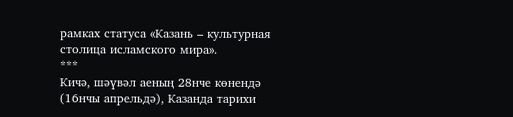рамках статуса «Казань – культурная столица исламского мира».
***
Кичә, шәүвәл аеның 28нче көнендә (16нчы апрельдә), Казанда тарихи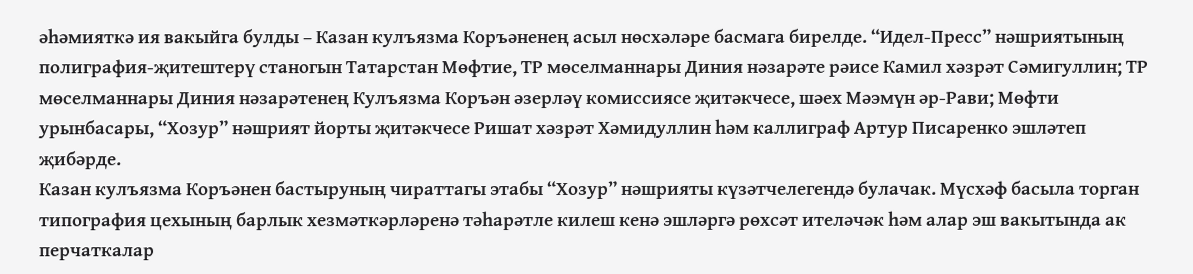әһәмияткә ия вакыйга булды – Казан кулъязма Коръәненең асыл нөсхәләре басмага бирелде. “Идел-Пресс” нәшриятының полиграфия-җитештерү станогын Татарстан Мөфтие, ТР мөселманнары Диния нәзарәте рәисе Камил хәзрәт Сәмигуллин; ТР мөселманнары Диния нәзарәтенең Кулъязма Коръән әзерләү комиссиясе җитәкчесе, шәех Мәэмүн әр-Рави; Мөфти урынбасары, “Хозур” нәшрият йорты җитәкчесе Ришат хәзрәт Хәмидуллин һәм каллиграф Артур Писаренко эшләтеп җибәрде.
Казан кулъязма Коръәнен бастыруның чираттагы этабы “Хозур” нәшрияты күзәтчелегендә булачак. Мүсхәф басыла торган типография цехының барлык хезмәткәрләренә тәһарәтле килеш кенә эшләргә рөхсәт ителәчәк һәм алар эш вакытында ак перчаткалар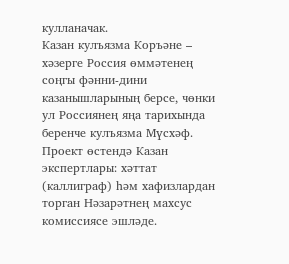кулланачак.
Казан кулъязма Коръәне – хәзерге Россия өммәтенең соңгы фәнни-дини казанышларының берсе, чөнки ул Россиянең яңа тарихында беренче кулъязма Мүсхәф. Проект өстендә Казан экспертлары: хәттат (каллиграф) һәм хафизлардан торган Нәзарәтнең махсус комиссиясе эшләде.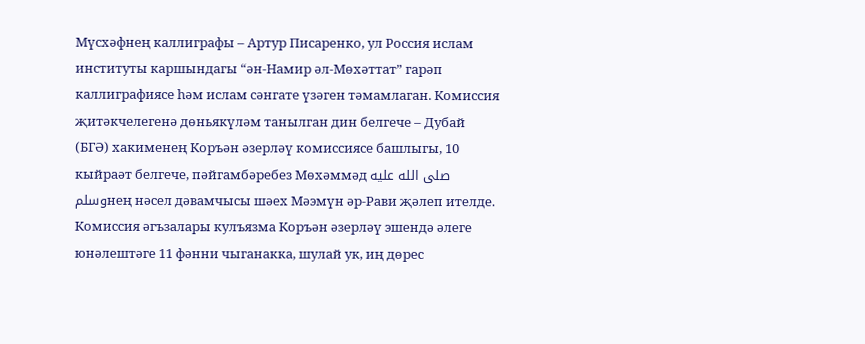Мүсхәфнең каллиграфы – Артур Писаренко, ул Россия ислам институты каршындагы “ән-Намир әл-Мөхәттат” гарәп каллиграфиясе һәм ислам сәнгате үзәген тәмамлаган. Комиссия җитәкчелегенә дөньякүләм танылган дин белгече – Дубай (БГӘ) хакименең Коръән әзерләү комиссиясе башлыгы, 10 кыйраәт белгече, пәйгамбәребез Мөхәммәд صلى الله عليه وسلمнең нәсел дәвамчысы шәех Мәэмүн әр-Рави җәлеп ителде. Комиссия әгъзалары кулъязма Коръән әзерләү эшендә әлеге юнәлештәге 11 фәнни чыганакка, шулай ук, иң дөрес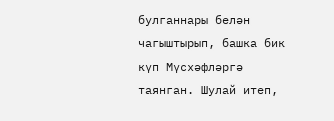булганнары белән чагыштырып, башка бик күп Мүсхәфләргә таянган. Шулай итеп,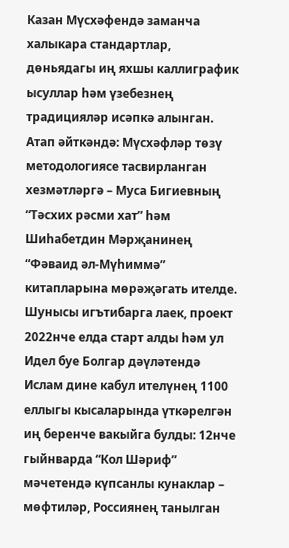Казан Мүсхәфендә заманча халыкара стандартлар, дөньядагы иң яхшы каллиграфик ысуллар һәм үзебезнең традицияләр исәпкә алынган. Атап әйткәндә: Мүсхәфләр төзү методологиясе тасвирланган хезмәтләргә – Муса Бигиевның “Тәсхих рәсми хат” һәм Шиһабетдин Мәрҗанинең “Фәваид әл-Мүһиммә” китапларына мөрәҗәгать ителде.
Шунысы игътибарга лаек, проект 2022нче елда старт алды һәм ул Идел буе Болгар дәүләтендә Ислам дине кабул ителүнең 1100 еллыгы кысаларында үткәрелгән иң беренче вакыйга булды: 12нче гыйнварда “Кол Шәриф” мәчетендә күпсанлы кунаклар – мөфтиләр, Россиянең танылган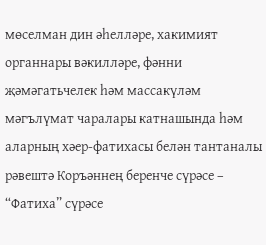мөселман дин әһелләре, хакимият органнары вәкилләре, фәнни җәмәгатьчелек һәм массакүләм мәгълүмат чаралары катнашында һәм аларның хәер-фатихасы белән тантаналы рәвештә Коръәннең беренче сүрәсе – “Фатиха” сүрәсе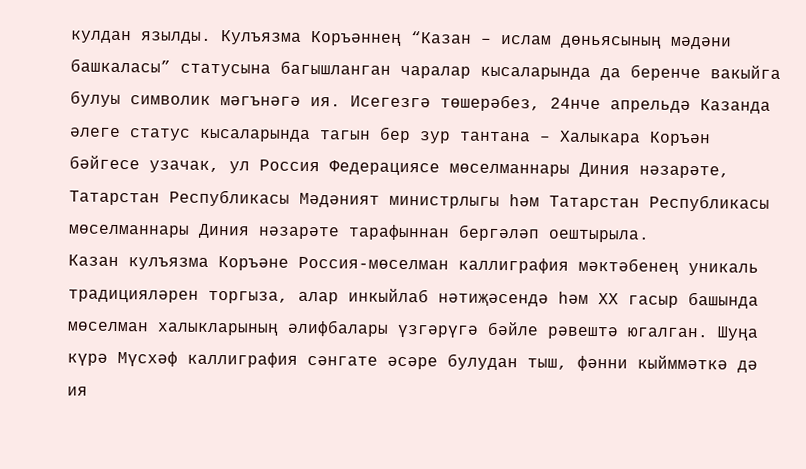кулдан язылды. Кулъязма Коръәннең “Казан – ислам дөньясының мәдәни башкаласы” статусына багышланган чаралар кысаларында да беренче вакыйга булуы символик мәгънәгә ия. Исегезгә төшерәбез, 24нче апрельдә Казанда әлеге статус кысаларында тагын бер зур тантана – Халыкара Коръән бәйгесе узачак, ул Россия Федерациясе мөселманнары Диния нәзарәте, Татарстан Республикасы Мәдәният министрлыгы һәм Татарстан Республикасы мөселманнары Диния нәзарәте тарафыннан бергәләп оештырыла.
Казан кулъязма Коръәне Россия-мөселман каллиграфия мәктәбенең уникаль традицияләрен торгыза, алар инкыйлаб нәтиҗәсендә һәм ХХ гасыр башында мөселман халыкларының әлифбалары үзгәрүгә бәйле рәвештә югалган. Шуңа күрә Мүсхәф каллиграфия сәнгате әсәре булудан тыш, фәнни кыйммәткә дә ия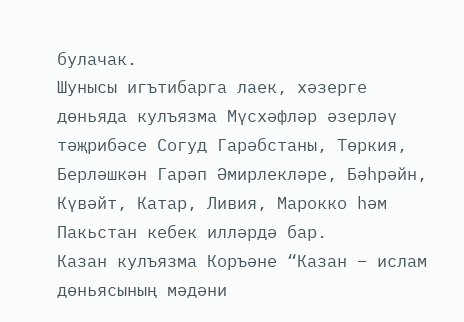булачак.
Шунысы игътибарга лаек, хәзерге дөньяда кулъязма Мүсхәфләр әзерләү тәҗрибәсе Согуд Гарәбстаны, Төркия, Берләшкән Гарәп Әмирлекләре, Бәһрәйн, Күвәйт, Катар, Ливия, Марокко һәм Пакьстан кебек илләрдә бар.
Казан кулъязма Коръәне “Казан – ислам дөньясының мәдәни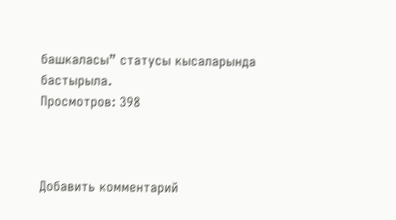башкаласы” статусы кысаларында бастырыла.
Просмотров: 398



Добавить комментарий